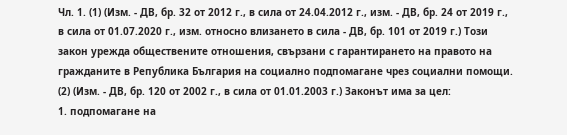Чл. 1. (1) (Изм. - ДВ, бр. 32 от 2012 г., в сила от 24.04.2012 г., изм. - ДВ, бр. 24 от 2019 г., в сила от 01.07.2020 г., изм. относно влизането в сила - ДВ, бр. 101 от 2019 г.) Този закон урежда обществените отношения, свързани с гарантирането на правото на гражданите в Република България на социално подпомагане чрез социални помощи.
(2) (Изм. - ДВ, бр. 120 от 2002 г., в сила от 01.01.2003 г.) Законът има за цел:
1. подпомагане на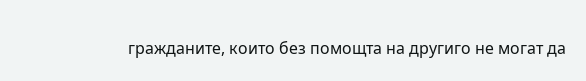гражданите, които без помощта на другиго не могат да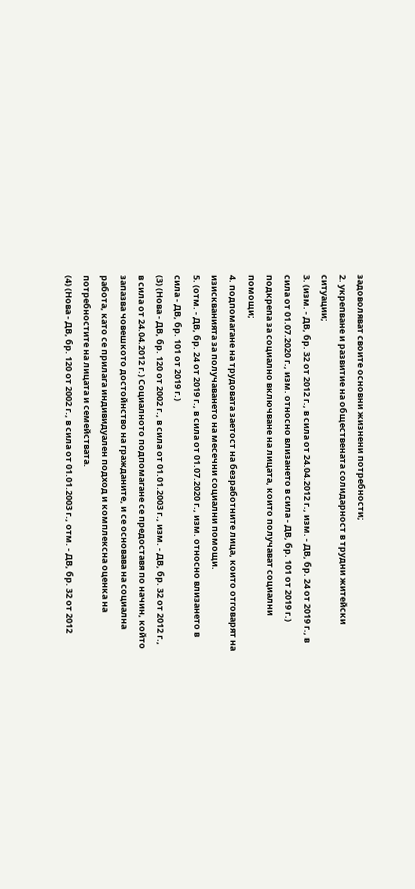задоволяват своите основни жизнени потребности;
2. укрепване и развитие на обществената солидарност в трудни житейски ситуации;
3. (изм. - ДВ, бр. 32 от 2012 г., в сила от 24.04.2012 г., изм. - ДВ, бр. 24 от 2019 г., в сила от 01.07.2020 г., изм. относно влизането в сила - ДВ, бр. 101 от 2019 г.) подкрепа за социално включване на лицата, които получават социални помощи;
4. подпомагане на трудовата заетост на безработните лица, които отговарят на изискванията за получаването на месечни социални помощи.
5. (отм. - ДВ, бр. 24 от 2019 г., в сила от 01.07.2020 г., изм. относно влизането в сила - ДВ, бр. 101 от 2019 г.)
(3) (Нова - ДВ, бр. 120 от 2002 г., в сила от 01.01.2003 г., изм. - ДВ, бр. 32 от 2012 г., в сила от 24.04.2012 г.) Социалното подпомагане се предоставя по начин, който запазва човешкото достойнство на гражданите, и се основава на социална работа, като се прилага индивидуален подход и комплексна оценка на потребностите на лицата и семействата.
(4) (Нова - ДВ, бр. 120 от 2002 г., в сила от 01.01.2003 г., отм. - ДВ, бр. 32 от 2012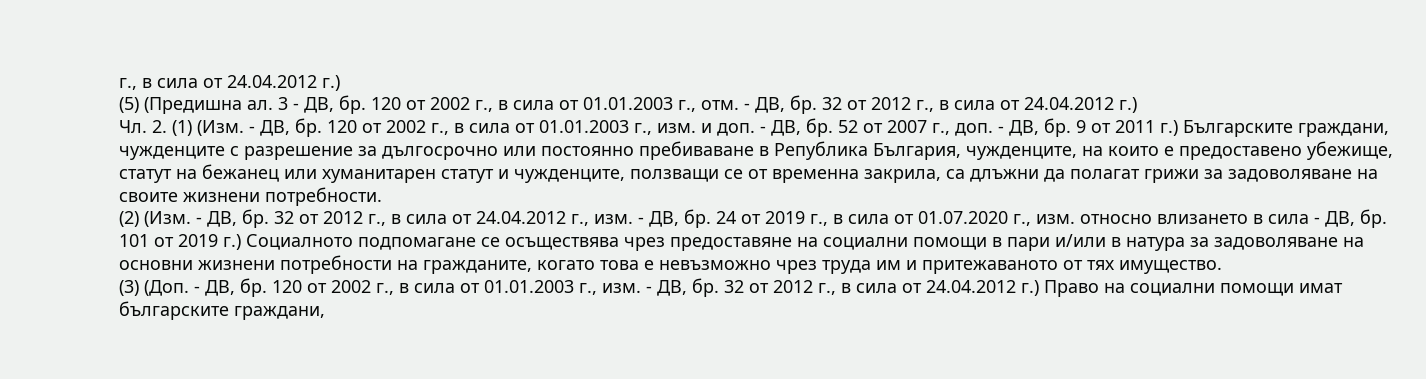г., в сила от 24.04.2012 г.)
(5) (Предишна ал. 3 - ДВ, бр. 120 от 2002 г., в сила от 01.01.2003 г., отм. - ДВ, бр. 32 от 2012 г., в сила от 24.04.2012 г.)
Чл. 2. (1) (Изм. - ДВ, бр. 120 от 2002 г., в сила от 01.01.2003 г., изм. и доп. - ДВ, бр. 52 от 2007 г., доп. - ДВ, бр. 9 от 2011 г.) Българските граждани, чужденците с разрешение за дългосрочно или постоянно пребиваване в Република България, чужденците, на които е предоставено убежище, статут на бежанец или хуманитарен статут и чужденците, ползващи се от временна закрила, са длъжни да полагат грижи за задоволяване на своите жизнени потребности.
(2) (Изм. - ДВ, бр. 32 от 2012 г., в сила от 24.04.2012 г., изм. - ДВ, бр. 24 от 2019 г., в сила от 01.07.2020 г., изм. относно влизането в сила - ДВ, бр. 101 от 2019 г.) Социалното подпомагане се осъществява чрез предоставяне на социални помощи в пари и/или в натура за задоволяване на основни жизнени потребности на гражданите, когато това е невъзможно чрез труда им и притежаваното от тях имущество.
(3) (Доп. - ДВ, бр. 120 от 2002 г., в сила от 01.01.2003 г., изм. - ДВ, бр. 32 от 2012 г., в сила от 24.04.2012 г.) Право на социални помощи имат българските граждани,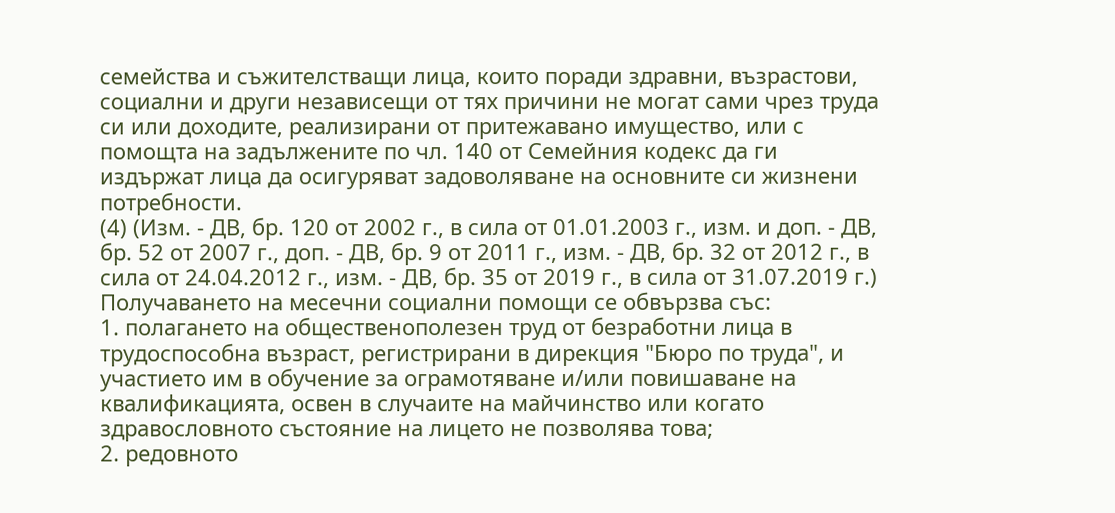семейства и съжителстващи лица, които поради здравни, възрастови, социални и други независещи от тях причини не могат сами чрез труда си или доходите, реализирани от притежавано имущество, или с помощта на задължените по чл. 140 от Семейния кодекс да ги издържат лица да осигуряват задоволяване на основните си жизнени потребности.
(4) (Изм. - ДВ, бр. 120 от 2002 г., в сила от 01.01.2003 г., изм. и доп. - ДВ, бр. 52 от 2007 г., доп. - ДВ, бр. 9 от 2011 г., изм. - ДВ, бр. 32 от 2012 г., в сила от 24.04.2012 г., изм. - ДВ, бр. 35 от 2019 г., в сила от 31.07.2019 г.) Получаването на месечни социални помощи се обвързва със:
1. полагането на общественополезен труд от безработни лица в трудоспособна възраст, регистрирани в дирекция "Бюро по труда", и участието им в обучение за ограмотяване и/или повишаване на квалификацията, освен в случаите на майчинство или когато здравословното състояние на лицето не позволява това;
2. редовното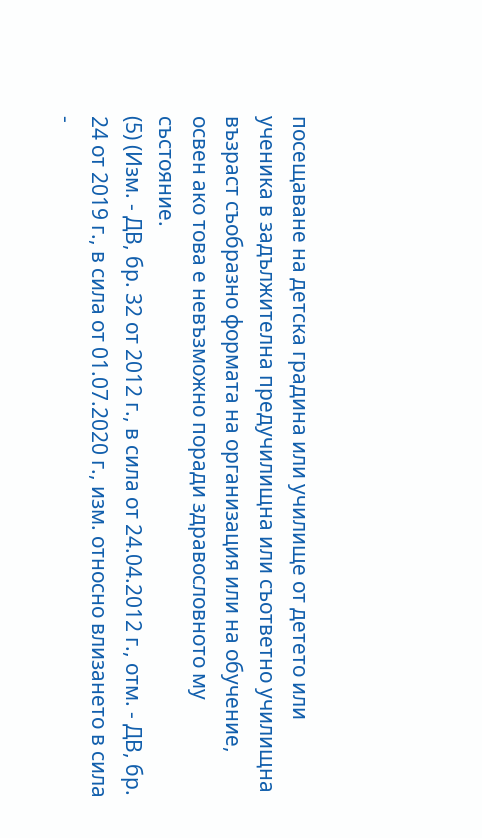посещаване на детска градина или училище от детето или ученика в задължителна предучилищна или съответно училищна възраст съобразно формата на организация или на обучение, освен ако това е невъзможно поради здравословното му състояние.
(5) (Изм. - ДВ, бр. 32 от 2012 г., в сила от 24.04.2012 г., отм. - ДВ, бр. 24 от 2019 г., в сила от 01.07.2020 г., изм. относно влизането в сила -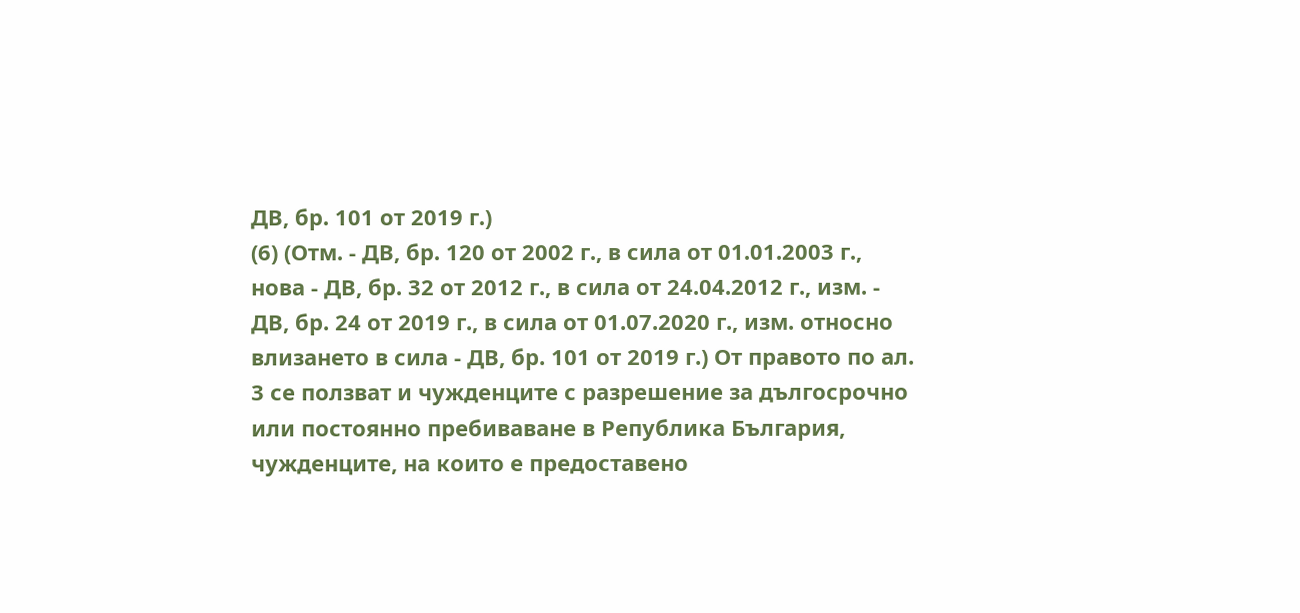ДВ, бр. 101 от 2019 г.)
(6) (Отм. - ДВ, бр. 120 от 2002 г., в сила от 01.01.2003 г., нова - ДВ, бр. 32 от 2012 г., в сила от 24.04.2012 г., изм. - ДВ, бр. 24 от 2019 г., в сила от 01.07.2020 г., изм. относно влизането в сила - ДВ, бр. 101 от 2019 г.) От правото по ал. 3 се ползват и чужденците с разрешение за дългосрочно или постоянно пребиваване в Република България, чужденците, на които е предоставено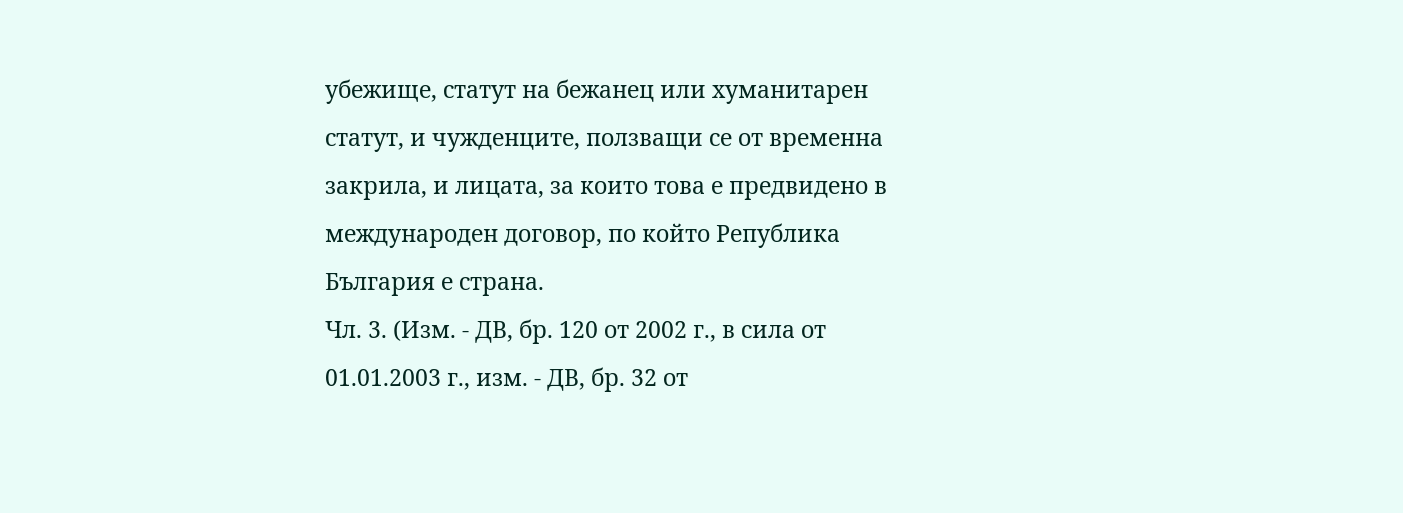убежище, статут на бежанец или хуманитарен статут, и чужденците, ползващи се от временна закрила, и лицата, за които това е предвидено в международен договор, по който Република България е страна.
Чл. 3. (Изм. - ДВ, бр. 120 от 2002 г., в сила от 01.01.2003 г., изм. - ДВ, бр. 32 от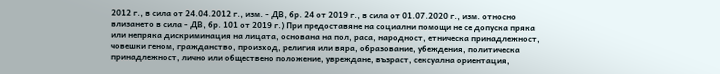2012 г., в сила от 24.04.2012 г., изм. - ДВ, бр. 24 от 2019 г., в сила от 01.07.2020 г., изм. относно влизането в сила - ДВ, бр. 101 от 2019 г.) При предоставяне на социални помощи не се допуска пряка или непряка дискриминация на лицата, основана на пол, раса, народност, етническа принадлежност, човешки геном, гражданство, произход, религия или вяра, образование, убеждения, политическа принадлежност, лично или обществено положение, увреждане, възраст, сексуална ориентация,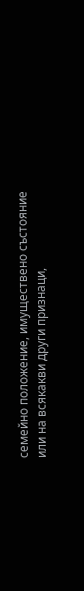семейно положение, имуществено състояние или на всякакви други признаци,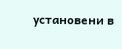установени в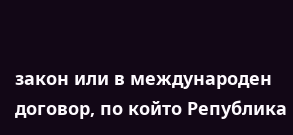закон или в международен договор, по който Република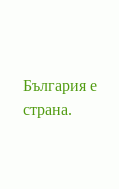България е страна.